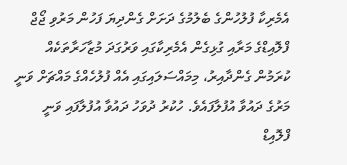އެމެރިކާ ފުލުހުންގެ ބެލުމުގެ ދަށަށް ގެންދިޔަ ފަހުން މަރުވި ޖޯޖް ފްލޮއިޑްގެ މަރާއި ގުޅިގެން އެމެރިކާގައި ވަރުގަދަ މުޒާހަރާތަކެއް ކުރަމުން ގެންދާއިރު، މިމައްސަލައިގައި އެއް ފުލުހެއްގެ މައްޗަށް ވަނީ މަރުގެ ދައުވާ އުފުލާފައެވެ. ހުކުރު ދުވަހު ދައުވާ އުފުލާފައި ވަނީ ފްލޮއިޑް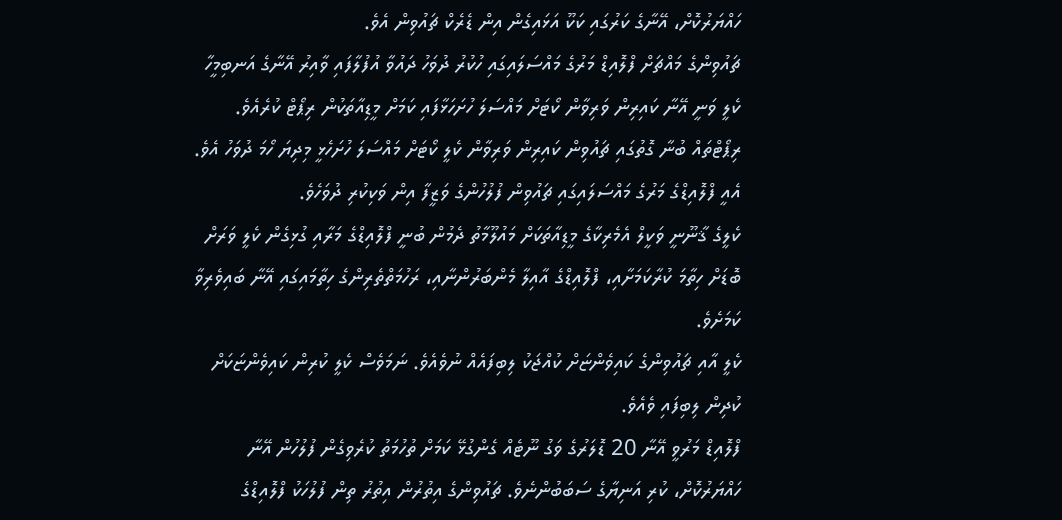ހައްޔަރުކޮށް، އޭނާގެ ކަރުގައި ކަކޫ އަޅައިގެން އިން ޑެރެކް ޗައުވިން އެވެ.
ޗައުވިންގެ މައްޗަށް ފްލޮއިޑް މަރުގެ މައްސަލައިގައި ހުކުރު ދުވަހު ދައުވާ އުފުލާފައި ވާއިރު އޭނާގެ އަނބިމީހާ ކެލީ ވަނީ އޭނާ ކައިރިން ވަރިވާން ކޯޓަށް މައްސަލަ ހުށަހަޅާފައި ކަމަށް މީޑިއާތަކުން ރިޕޯޓް ކުރެއެވެ. ރިޕޯޓްތައް ބުނާ ގޮތުގައި ޗައުވިން ކައިރިން ވަރިވާން ކެލީ ކޯޓަށް މައްސަލަ ހުށަހެޅީ މިދިޔަ ހޯމަ ދުވަހު އެވެ. އެއީ ފްލޮއިޑްގެ މަރުގެ މައްސަލައިގައި ޗައުވިން ފުލުހުންގެ ވަޒީފާ އިން ވަކިކުރި ދުވަހެވެ.
ކެލީގެ ޤާނޫނީ ވަކީލް އެމެރިކާގެ މީޑިއާތަކަށް މައުލޫމާތު ދެމުން ބުނީ ފްލޮއިޑްގެ މަރާއި ގުޅިގެން ކެލީ ވަރަށް ބޮޑަށް ހިތާމަ ކުރާކަމަށާއި، ފްލޮއިޑްގެ އާއިލާ މެންބަރުންނާއި، ރަހުމަތްތެރިންގެ ހިތާމައިގައި އޭނާ ބައިވެރިވާ ކަމަށެވެ.
ކެލީ އާއި ޗައުވިންގެ ކައިވެންޏަށް ކުއްޖަކު ލިބިފައެއް ނުވެއެވެ. ނަމަވެސް ކެލީ ކުރިން ކައިވެންޏަކަށް ކުދިން ލިބިފައި ވެއެވެ.
ފްލޮއިޑް މަރުވީ އޭނާ 20 ޑޮލަރުގެ ވަގު ނޫޓެއް ގެންގުޅޭ ކަމަށް ތުހުމަތު ކުރެވިގެން ފުލުހުން އޭނާ ހައްޔަރުކޮށް، ކުރި އަނިޔާގެ ސަބަބުންނެވެ. ޗައުވިންގެ އިތުރުން އިތުރު ތިން ފުލުހަކު ފްލޮއިޑްގެ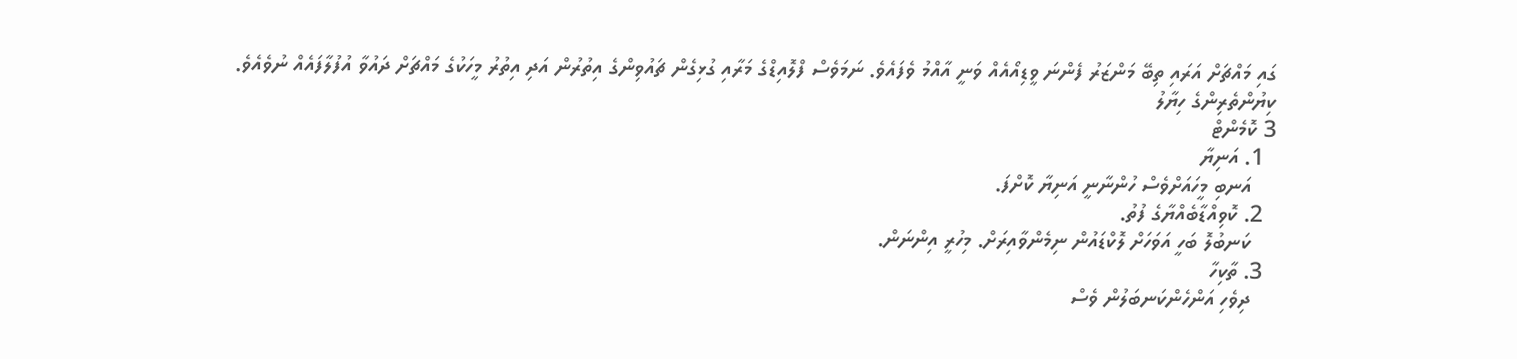ގައި މައްޗަށް އަރައި ތިބޭ މަންޒަރު ފެންނަ ވީޑިއޯއެއް ވަނީ އާއްމު ވެފައެވެ. ނަމަވެސް ފްލޮއިޑްގެ މަރާއި ގުޅިގެން ޗައުވިންގެ އިތުރުން އަދި އިތުރު މީހަކުގެ މައްޗަށް ދައުވާ އުފުލާފައެއް ނުވެއެވެ.
ކިޔުންތެރިންގެ ހިޔާލު
3 ކޮމެންޓް
  1. އަނިޔާ
    އަނބި މީހައަށްވެސް ހުންނާނީ އަނިޔާ ކޮށްފަ.
  2. ކޮވިއްޑާބެއްޔާގެ ފުތު.
    ކަނބުލޮ ބަހީ އަވަހަށް ލޮކްޑައުން ނިމެންވާއިރަށް. މިހުރީ އިންނަން.
  3. ތާކިހާ
    ދިވެހި އަންހެންކަނބަލުން ވެސް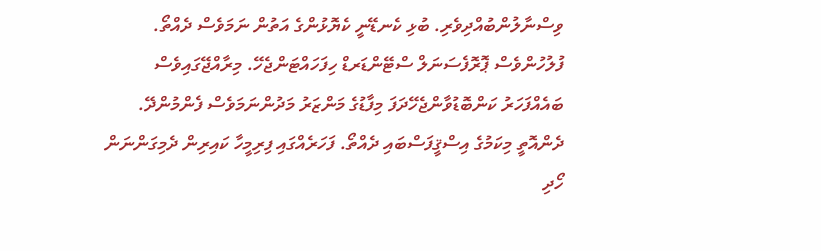ވިސްނާލުންބުއްދިވެރި. ބުޅި ކެނޑޭނީ ކެޔޮޅުންގެ އަތުން ނަމަވެސް ދެއްތޯ. ފުލުހުންވެސް ޕޮރޮފެސަނަލް ސްޓޭންޑަރޑް ހިފަހައްޓަންޖެހޭ. މިރާއްޖޭގައިވެސް ބައެއްފަހަރު ކަންބޮޑުވާންޖެހޭދަފަ މިފާޑުގެ މަންޒަރު މަދުންނަމަވެސް ފެންމުންދޭ. ދެންއޮތީ މިކަމުގެ އިސްޤީފަސްބައި ދެއްތޯ. ފަހަރެއްގައި ފިރިމީހާ ކައިރިން ދެމިގަންނަން ހޯދި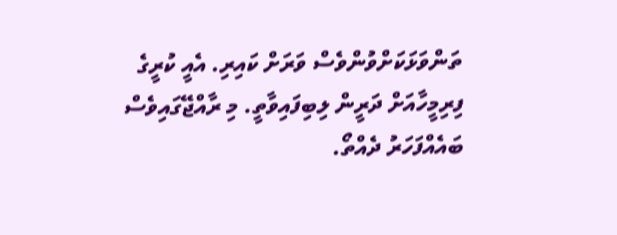ތަންވަޅަކަށްވުންވެސް ވަރަށް ކައިރި. އެއީ ކުރީގެ ފިރިމީހާއަށް ދަރީން ލިބިފައިވާތީ. މި ރާއްޖޭގައިވެސް ބައެއްފަހަރު ދެއްތޯ.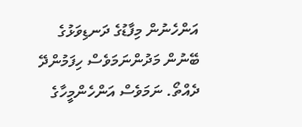އަންހެނުން މިފާޑުގެ ދަނޑިވަޅުގެ ބޭނުން މަދުންނަމަވެސް ހިފަމުންދޭ ދެއްތޯ. ނަމަވެސް އަންހެންމީހާގެ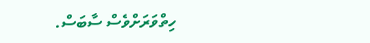ހިތްވަރަށްވެސް ސާބަސް.